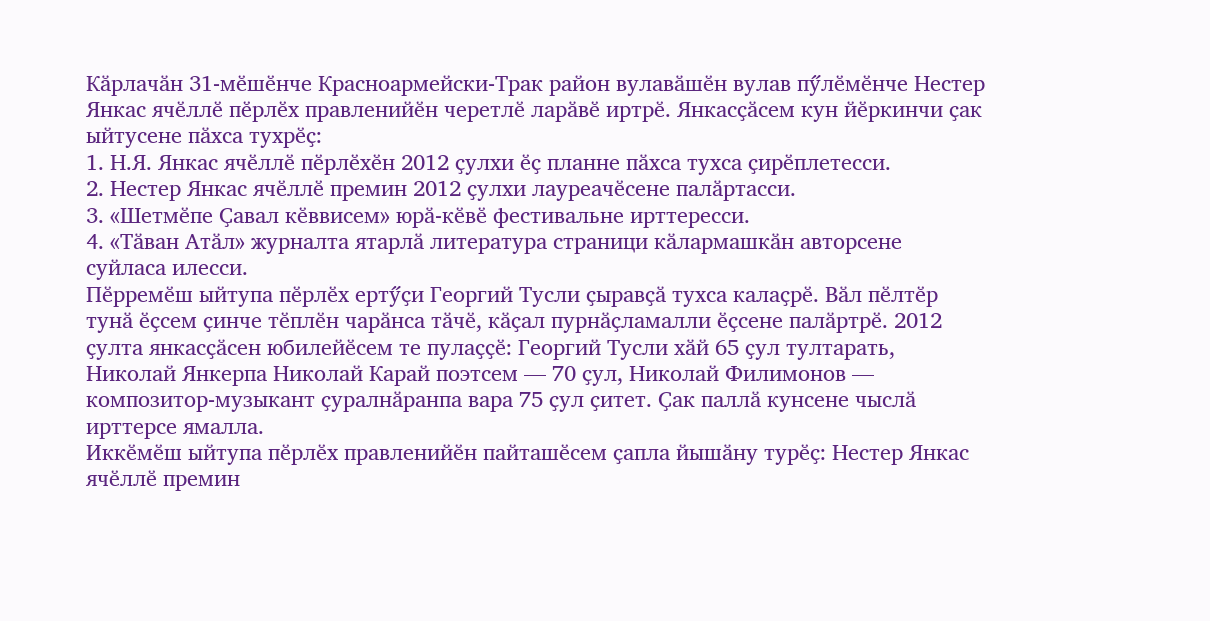Кӑрлачӑн 31-мӗшӗнче Красноармейски-Трак район вулавӑшӗн вулав пӳлӗмӗнче Нестер Янкас ячӗллӗ пӗрлӗх правленийӗн черетлӗ ларӑвӗ иртрӗ. Янкасҫӑсем кун йӗркинчи ҫак ыйтусене пӑхса тухрӗҫ:
1. Н.Я. Янкас ячӗллӗ пӗрлӗхӗн 2012 ҫулхи ӗҫ планне пӑхса тухса ҫирӗплетесси.
2. Нестер Янкас ячӗллӗ премин 2012 ҫулхи лауреачӗсене палӑртасси.
3. «Шетмӗпе Ҫавал кӗввисем» юрӑ-кӗвӗ фестивальне ирттересси.
4. «Тӑван Атӑл» журналта ятарлӑ литература страници кӑлармашкӑн авторсене суйласа илесси.
Пӗрремӗш ыйтупа пӗрлӗх ертӳҫи Георгий Тусли ҫыравҫӑ тухса калаҫрӗ. Вӑл пӗлтӗр тунӑ ӗҫсем ҫинче тӗплӗн чарӑнса тӑчӗ, кӑҫал пурнӑҫламалли ӗҫсене палӑртрӗ. 2012 ҫулта янкасҫӑсен юбилейӗсем те пулаҫҫӗ: Георгий Тусли хӑй 65 ҫул тултарать, Николай Янкерпа Николай Карай поэтсем — 70 ҫул, Николай Филимонов — композитор-музыкант ҫуралнӑранпа вара 75 ҫул ҫитет. Ҫак паллӑ кунсене чыслӑ ирттерсе ямалла.
Иккӗмӗш ыйтупа пӗрлӗх правленийӗн пайташӗсем ҫапла йышӑну турӗҫ: Нестер Янкас ячӗллӗ премин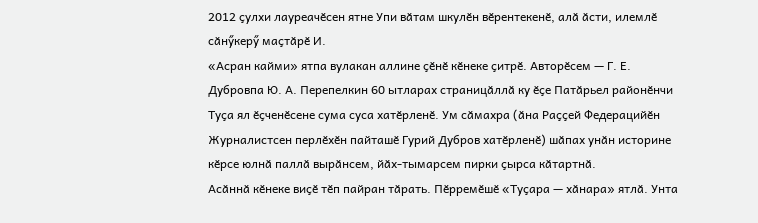2012 ҫулхи лауреачӗсен ятне Упи вӑтам шкулӗн вӗрентекенӗ, алӑ ӑсти, илемлӗ сӑнӳкерӳ маҫтӑрӗ И.
«Асран кайми» ятпа вулакан аллине ҫӗнӗ кӗнеке ҫитрӗ. Авторӗсем — Г. Е. Дубровпа Ю. А. Перепелкин 60 ытларах страницӑллӑ ку ӗҫе Патӑрьел районӗнчи Туҫа ял ӗҫченӗсене сума суса хатӗрленӗ. Ум сӑмахра (ӑна Раҫҫей Федерацийӗн Журналистсен перлӗхӗн пайташӗ Гурий Дубров хатӗрленӗ) шӑпах унӑн историне кӗрсе юлнӑ паллӑ вырӑнсем, йӑх-тымарсем пирки ҫырса кӑтартнӑ.
Асӑннӑ кӗнеке виҫӗ тӗп пайран тӑрать. Пӗрремӗшӗ «Туҫара — хӑнара» ятлӑ. Унта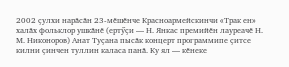2002 ҫулхи нарӑсӑн 23-мӗшӗнче Красноармейскинчи «Трак ен» халӑх фольклор ушкӑнӗ (ертӳҫи — Н. Янкас премийӗн лауреачӗ Н. М. Никоноров) Анат Туҫана пысӑк концерт программипе ҫитсе килни ҫинчен туллин каласа панӑ. Ку ял — кӗнеке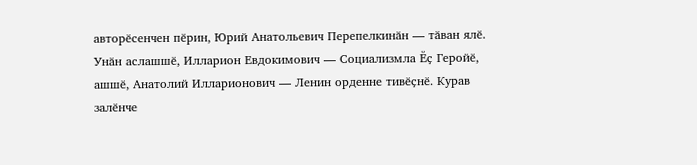авторӗсенчен пӗрин, Юрий Анатольевич Перепелкинӑн — тӑван ялӗ. Унӑн аслашшӗ, Илларион Евдокимович — Социализмла Ӗҫ Геройӗ, ашшӗ, Анатолий Илларионович — Ленин орденне тивӗҫнӗ. Курав залӗнче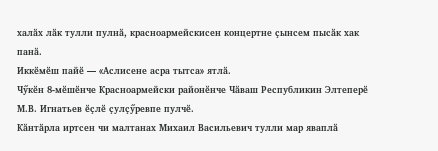халӑх лӑк тулли пулнӑ, красноармейскисен концертне ҫынсем пысӑк хак панӑ.
Иккӗмӗш пайӗ — «Аслисене асра тытса» ятлӑ.
Чӳкӗн 8-мӗшӗнче Красноармейски районӗнче Чӑваш Республикин Элтеперӗ М.В. Игнатьев ӗҫлӗ ҫулҫӳревпе пулчӗ.
Кӑнтӑрла иртсен чи малтанах Михаил Васильевич тулли мар яваплӑ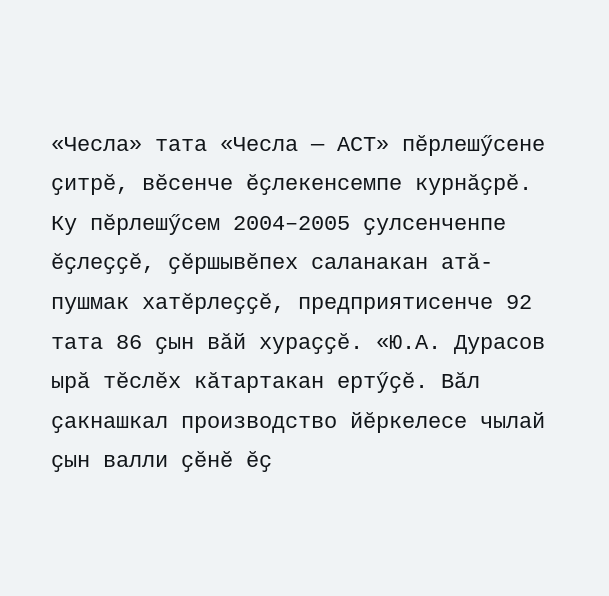«Чесла» тата «Чесла — АСТ» пӗрлешӳсене ҫитрӗ, вӗсенче ӗҫлекенсемпе курнӑҫрӗ. Ку пӗрлешӳсем 2004–2005 ҫулсенченпе ӗҫлеҫҫӗ, ҫӗршывӗпех саланакан атӑ-пушмак хатӗрлеҫҫӗ, предприятисенче 92 тата 86 ҫын вӑй хураҫҫӗ. «Ю.А. Дурасов ырӑ тӗслӗх кӑтартакан ертӳҫӗ. Вӑл ҫакнашкал производство йӗркелесе чылай ҫын валли ҫӗнӗ ӗҫ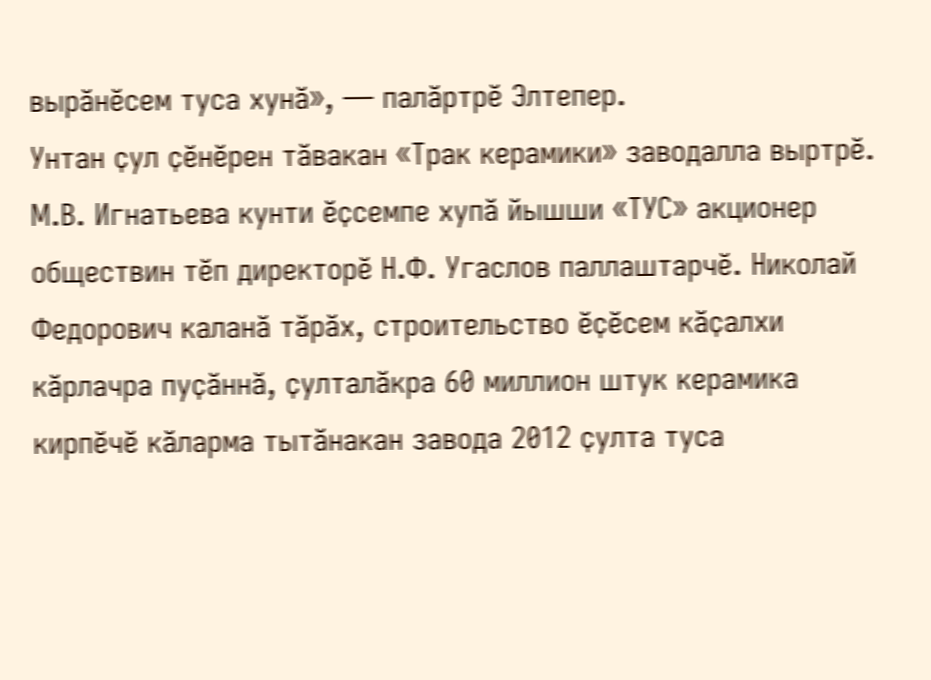вырӑнӗсем туса хунӑ», — палӑртрӗ Элтепер.
Унтан ҫул ҫӗнӗрен тӑвакан «Трак керамики» заводалла выртрӗ. М.В. Игнатьева кунти ӗҫсемпе хупӑ йышши «ТУС» акционер обществин тӗп директорӗ Н.Ф. Угаслов паллаштарчӗ. Николай Федорович каланӑ тӑрӑх, строительство ӗҫӗсем кӑҫалхи кӑрлачра пуҫӑннӑ, ҫулталӑкра 60 миллион штук керамика кирпӗчӗ кӑларма тытӑнакан завода 2012 ҫулта туса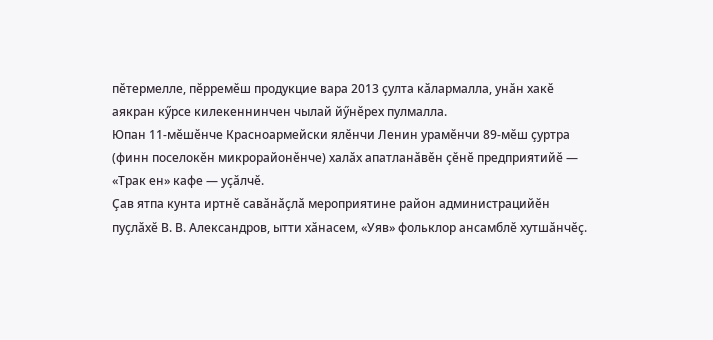пӗтермелле, пӗрремӗш продукцие вара 2013 ҫулта кӑлармалла, унӑн хакӗ аякран кӳрсе килекеннинчен чылай йӳнӗрех пулмалла.
Юпан 11-мӗшӗнче Красноармейски ялӗнчи Ленин урамӗнчи 89-мӗш ҫуртра (финн поселокӗн микрорайонӗнче) халӑх апатланӑвӗн ҫӗнӗ предприятийӗ — «Трак ен» кафе — уҫӑлчӗ.
Ҫав ятпа кунта иртнӗ савӑнӑҫлӑ мероприятине район администрацийӗн пуҫлӑхӗ В. В. Александров, ытти хӑнасем, «Уяв» фольклор ансамблӗ хутшӑнчӗҫ.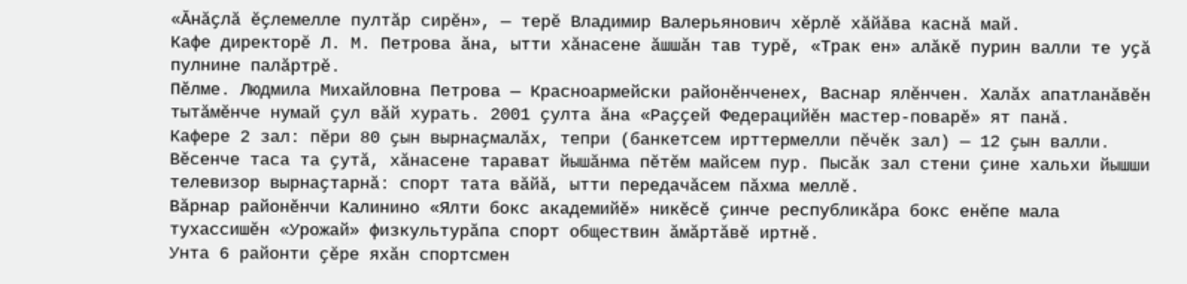«Ӑнӑҫлӑ ӗҫлемелле пултӑр сирӗн», — терӗ Владимир Валерьянович хӗрлӗ хӑйӑва каснӑ май.
Кафе директорӗ Л. М. Петрова ӑна, ытти хӑнасене ӑшшӑн тав турӗ, «Трак ен» алӑкӗ пурин валли те уҫӑ пулнине палӑртрӗ.
Пӗлме. Людмила Михайловна Петрова — Красноармейски районӗнченех, Васнар ялӗнчен. Халӑх апатланӑвӗн тытӑмӗнче нумай ҫул вӑй хурать. 2001 ҫулта ӑна «Раҫҫей Федерацийӗн мастер-поварӗ» ят панӑ.
Кафере 2 зал: пӗри 80 ҫын вырнаҫмалӑх, тепри (банкетсем ирттермелли пӗчӗк зал) — 12 ҫын валли. Вӗсенче таса та ҫутӑ, хӑнасене тарават йышӑнма пӗтӗм майсем пур. Пысӑк зал стени ҫине хальхи йышши телевизор вырнаҫтарнӑ: спорт тата вӑйӑ, ытти передачӑсем пӑхма меллӗ.
Вӑрнар районӗнчи Калинино «Ялти бокс академийӗ» никӗсӗ ҫинче республикӑра бокс енӗпе мала тухассишӗн «Урожай» физкультурӑпа спорт обществин ӑмӑртӑвӗ иртнӗ.
Унта 6 районти ҫӗре яхӑн спортсмен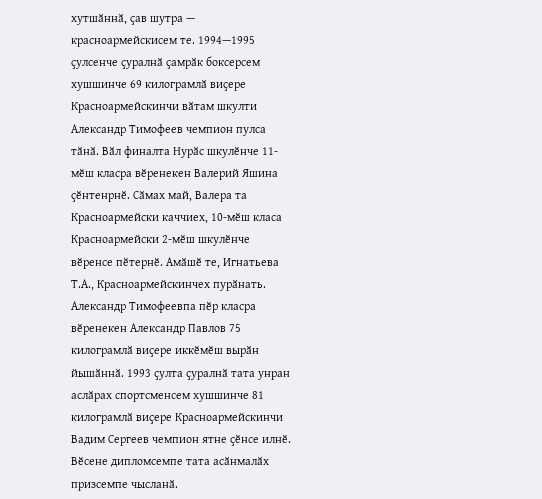хутшӑннӑ, ҫав шутра — красноармейскисем те. 1994—1995 ҫулсенче ҫуралнӑ ҫамрӑк боксерсем хушшинче 69 килограмлӑ виҫере Красноармейскинчи вӑтам шкулти Александр Тимофеев чемпион пулса тӑнӑ. Вӑл финалта Нурӑс шкулӗнче 11-мӗш класра вӗренекен Валерий Яшина ҫӗнтенрнӗ. Сӑмах май, Валера та Красноармейски каччиех, 10-мӗш класа Красноармейски 2-мӗш шкулӗнче вӗренсе пӗтернӗ. Амӑшӗ те, Игнатьева Т.А., Красноармейскинчех пурӑнать. Александр Тимофеевпа пӗр класра вӗренекен Александр Павлов 75 килограмлӑ виҫере иккӗмӗш вырӑн йышӑннӑ. 1993 ҫулта ҫуралнӑ тата унран аслӑрах спортсменсем хушшинче 81 килограмлӑ виҫере Красноармейскинчи Вадим Сергеев чемпион ятне ҫӗнсе илнӗ. Вӗсене дипломсемпе тата асӑнмалӑх призсемпе чысланӑ.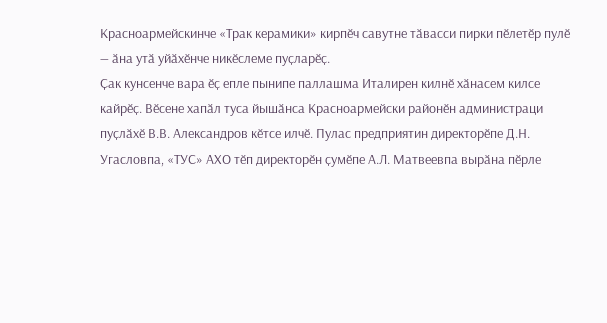Красноармейскинче «Трак керамики» кирпӗч савутне тӑвасси пирки пӗлетӗр пулӗ — ӑна утӑ уйӑхӗнче никӗслеме пуҫларӗҫ.
Ҫак кунсенче вара ӗҫ епле пынипе паллашма Италирен килнӗ хӑнасем килсе кайрӗҫ. Вӗсене хапӑл туса йышӑнса Красноармейски районӗн администраци пуҫлӑхӗ В.В. Александров кӗтсе илчӗ. Пулас предприятин директорӗпе Д.Н. Угасловпа, «ТУС» АХО тӗп директорӗн ҫумӗпе А.Л. Матвеевпа вырӑна пӗрле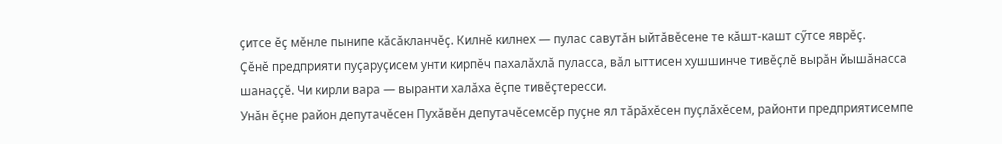ҫитсе ӗҫ мӗнле пынипе кӑсӑкланчӗҫ. Килнӗ килнех — пулас савутӑн ыйтӑвӗсене те кӑшт-кашт сӳтсе яврӗҫ.
Ҫӗнӗ предприяти пуҫаруҫисем унти кирпӗч пахалӑхлӑ пуласса, вӑл ыттисен хушшинче тивӗҫлӗ вырӑн йышӑнасса шанаҫҫӗ. Чи кирли вара — выранти халӑха ӗҫпе тивӗҫтересси.
Унӑн ӗҫне район депутачӗсен Пухӑвӗн депутачӗсемсӗр пуҫне ял тӑрӑхӗсен пуҫлӑхӗсем, районти предприятисемпе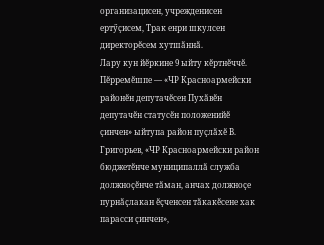организацисен, учрежденисен ертӳҫисем, Трак енри шкулсен директорӗсем хутшӑннӑ.
Лару кун йӗркине 9 ыйту кӗртнӗччӗ. Пӗрремӗшпе — «ЧР Красноармейски районӗн депутачӗсен Пухӑвӗн депутачӗн статусӗн положенийӗ ҫинчен» ыйтупа район пуҫлӑхӗ В. Григорьев, «ЧР Красноармейски район бюджетӗнче муниципаллӑ служба должноҫӗнче тӑман, анчах должноҫе пурнӑҫлакан ӗҫченсен тӑкакӗсене хак парасси ҫинчен»,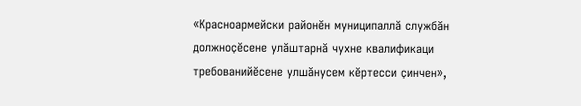«Красноармейски районӗн муниципаллӑ службӑн должноҫӗсене улӑштарнӑ чухне квалификаци требованийӗсене улшӑнусем кӗртесси ҫинчен»,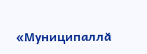«Муниципаллӑ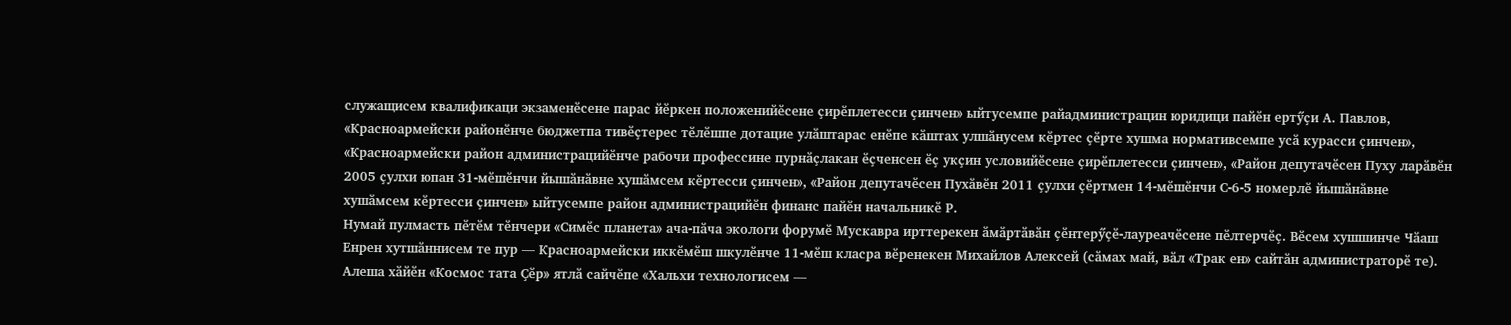служащисем квалификаци экзаменӗсене парас йӗркен положенийӗсене ҫирӗплетесси ҫинчен» ыйтусемпе райадминистрацин юридици пайӗн ертӳҫи А. Павлов, «Красноармейски районӗнче бюджетпа тивӗҫтерес тӗлӗшпе дотацие улӑштарас енӗпе кӑштах улшӑнусем кӗртес ҫӗрте хушма нормативсемпе усӑ курасси ҫинчен», «Красноармейски район администрацийӗнче рабочи профессине пурнӑҫлакан ӗҫченсен ӗҫ укҫин условийӗсене ҫирӗплетесси ҫинчен», «Район депутачӗсен Пуху ларӑвӗн 2005 ҫулхи юпан 31-мӗшӗнчи йышӑнӑвне хушӑмсем кӗртесси ҫинчен», «Район депутачӗсен Пухӑвӗн 2011 ҫулхи ҫӗртмен 14-мӗшӗнчи С-6-5 номерлӗ йышӑнӑвне хушӑмсем кӗртесси ҫинчен» ыйтусемпе район администрацийӗн финанс пайӗн начальникӗ Р.
Нумай пулмасть пӗтӗм тӗнчери «Симӗс планета» ача-пӑча экологи форумӗ Мускавра ирттерекен ӑмӑртӑвӑн ҫӗнтерӳҫӗ-лауреачӗсене пӗлтерчӗҫ. Вӗсем хушшинче Чӑаш Енрен хутшӑннисем те пур — Красноармейски иккӗмӗш шкулӗнче 11-мӗш класра вӗренекен Михайлов Алексей (сӑмах май, вӑл «Трак ен» сайтӑн администраторӗ те). Алеша хӑйӗн «Космос тата Ҫӗр» ятлӑ сайчӗпе «Хальхи технологисем —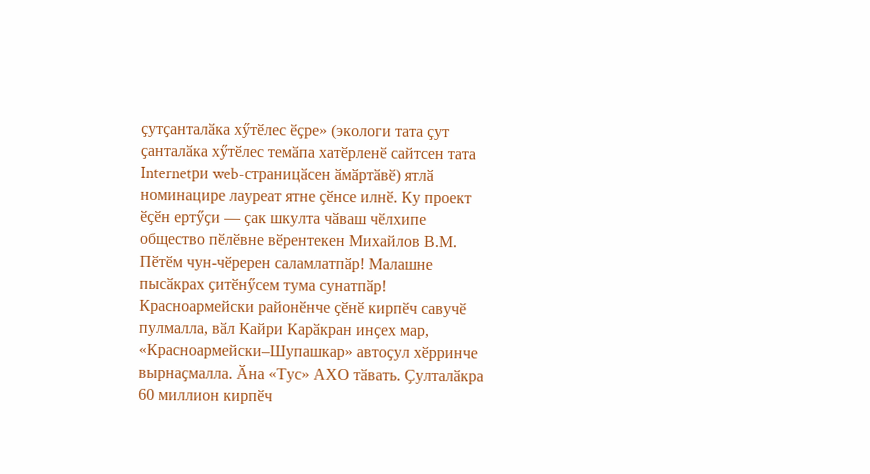ҫутҫанталӑка хӳтӗлес ӗҫре» (экологи тата ҫут ҫанталӑка хӳтӗлес темӑпа хатӗрленӗ сайтсен тата Internetри web-страницӑсен ӑмӑртӑвӗ) ятлӑ номинацире лауреат ятне ҫӗнсе илнӗ. Ку проект ӗҫӗн ертӳҫи — ҫак шкулта чӑваш чӗлхипе общество пӗлӗвне вӗрентекен Михайлов В.М.
Пӗтӗм чун-чӗререн саламлатпӑр! Малашне пысӑкрах ҫитӗнӳсем тума сунатпӑр!
Красноармейски районӗнче ҫӗнӗ кирпӗч савучӗ пулмалла, вӑл Кайри Карӑкран инҫех мар, «Красноармейски–Шупашкар» автоҫул хӗрринче вырнаҫмалла. Ӑна «Тус» АХО тӑвать. Ҫулталӑкра 60 миллион кирпӗч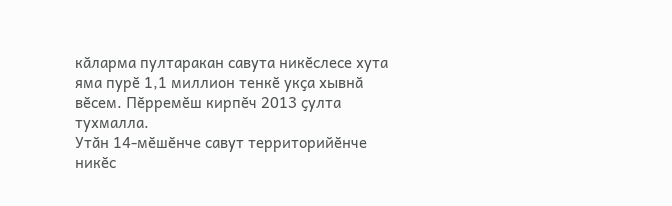кӑларма пултаракан савута никӗслесе хута яма пурӗ 1,1 миллион тенкӗ укҫа хывнӑ вӗсем. Пӗрремӗш кирпӗч 2013 ҫулта тухмалла.
Утӑн 14-мӗшӗнче савут территорийӗнче никӗс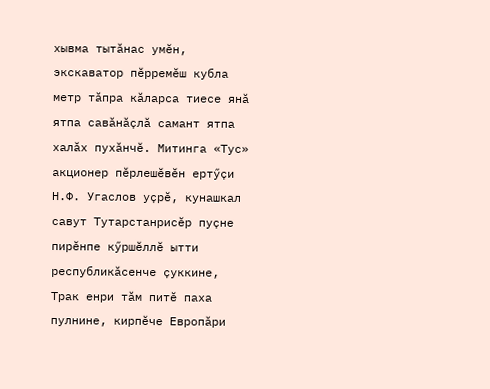хывма тытӑнас умӗн, экскаватор пӗрремӗш кубла метр тӑпра кӑларса тиесе янӑ ятпа савӑнӑҫлӑ самант ятпа халӑх пухӑнчӗ. Митинга «Тус» акционер пӗрлешӗвӗн ертӳҫи Н.Ф. Угаслов уҫрӗ, кунашкал савут Тутарстанрисӗр пуҫне пирӗнпе кӳршӗллӗ ытти республикӑсенче ҫуккине, Трак енри тӑм питӗ паха пулнине, кирпӗче Европӑри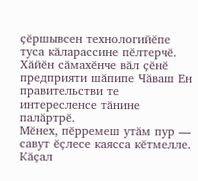ҫӗршывсен технологийӗпе туса кӑларассине пӗлтерчӗ. Хӑйӗн сӑмахӗнче вӑл ҫӗнӗ предприяти шӑпипе Чӑваш Ен правительстви те интересленсе тӑнине палӑртрӗ.
Мӗнех, пӗрремеш утӑм пур — савут ӗҫлесе каясса кӗтмелле.
Кӑҫал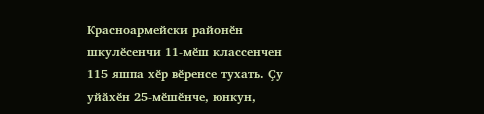Красноармейски районӗн шкулӗсенчи 11-мӗш классенчен 115 яшпа хӗр вӗренсе тухать. Ҫу уйӑхӗн 25-мӗшӗнче, юнкун,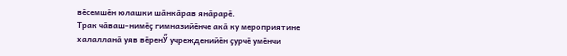вӗсемшӗн юлашки шӑнкӑрав янӑрарӗ.
Трак чӑваш-нимӗҫ гимназийӗнче акӑ ку мероприятине халалланӑ уяв вӗренӲ учрежденийӗн ҫурчӗ умӗнчи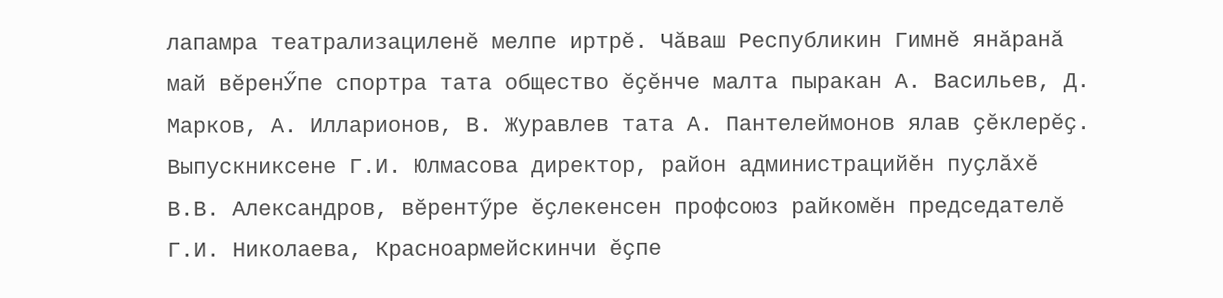лапамра театрализациленӗ мелпе иртрӗ. Чӑваш Республикин Гимнӗ янӑранӑ май вӗренӲпе спортра тата общество ӗҫӗнче малта пыракан А. Васильев, Д. Марков, А. Илларионов, В. Журавлев тата А. Пантелеймонов ялав ҫӗклерӗҫ.
Выпускниксене Г.И. Юлмасова директор, район администрацийӗн пуҫлӑхӗ В.В. Александров, вӗрентӳре ӗҫлекенсен профсоюз райкомӗн председателӗ Г.И. Николаева, Красноармейскинчи ӗҫпе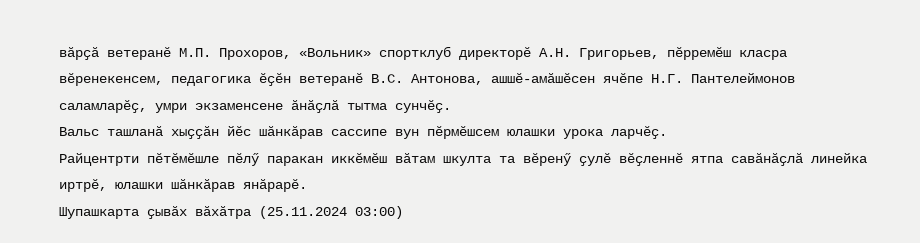вӑрҫӑ ветеранӗ М.П. Прохоров, «Вольник» спортклуб директорӗ А.Н. Григорьев, пӗрремӗш класра вӗренекенсем, педагогика ӗҫӗн ветеранӗ В.С. Антонова, ашшӗ-амӑшӗсен ячӗпе Н.Г. Пантелеймонов саламларӗҫ, умри экзаменсене ӑнӑҫлӑ тытма сунчӗҫ.
Вальс ташланӑ хыҫҫӑн йӗс шӑнкӑрав сассипе вун пӗрмӗшсем юлашки урока ларчӗҫ.
Райцентрти пӗтӗмӗшле пӗлӳ паракан иккӗмӗш вӑтам шкулта та вӗренӳ ҫулӗ вӗҫленнӗ ятпа савӑнӑҫлӑ линейка иртрӗ, юлашки шӑнкӑрав янӑрарӗ.
Шупашкарта ҫывӑх вӑхӑтра (25.11.2024 03:00)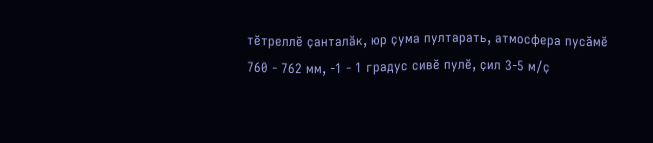тӗтреллӗ ҫанталӑк, юр ҫума пултарать, атмосфера пусӑмӗ 760 - 762 мм, -1 - 1 градус сивӗ пулӗ, ҫил 3-5 м/ҫ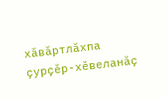хӑвӑртлӑхпа ҫурҫӗр-хӗвеланӑҫ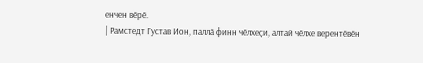енчен вӗрӗ.
| Рамстедт Густав Ион, паллӑ финн чӗлхеҫи, алтай чӗлхе верентӗвӗн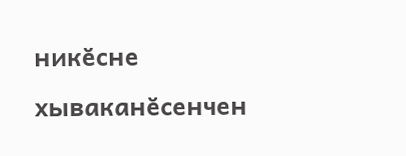никӗсне хываканӗсенчен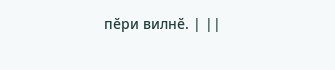пӗри вилнӗ. | ||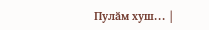Пулӑм хуш... |